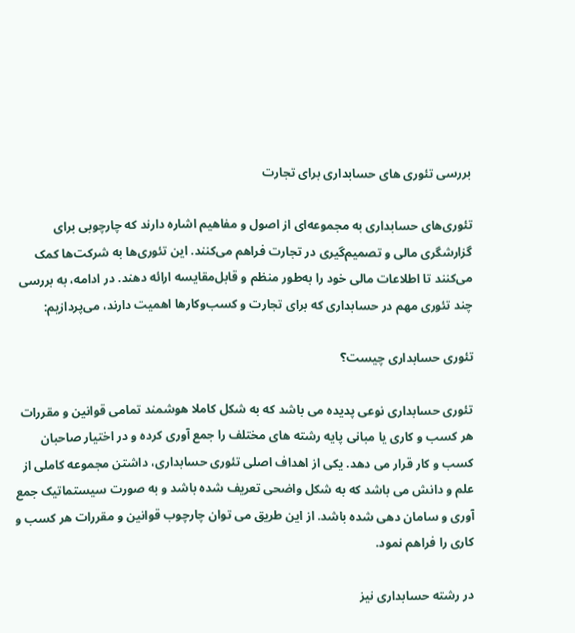بررسی تئوری های حسابداری برای تجارت

تئوری‌های حسابداری به مجموعه‌ای از اصول و مفاهیم اشاره دارند که چارچوبی برای گزارشگری مالی و تصمیم‌گیری در تجارت فراهم می‌کنند. این تئوری‌ها به شرکت‌ها کمک می‌کنند تا اطلاعات مالی خود را به‌طور منظم و قابل‌مقایسه ارائه دهند. در ادامه، به بررسی چند تئوری مهم در حسابداری که برای تجارت و کسب‌وکارها اهمیت دارند، می‌پردازیم:

تئوری حسابداری چیست؟

تئوری حسابداری نوعی پدیده می باشد که به شکل کاملا هوشمند تمامی قوانین و مقررات هر کسب و کاری یا مبانی پایه رشته های مختلف را جمع آوری کرده و در اختیار صاحبان کسب و کار قرار می دهد. یکی از اهداف اصلی تئوری حسابداری، داشتن مجموعه کاملی از علم و دانش می باشد که به شکل واضحی تعریف شده باشد و به صورت سیستماتیک جمع آوری و سامان دهی شده باشد. از این طریق می توان چارچوب قوانین و مقررات هر کسب و کاری را فراهم نمود.

در رشته حسابداری نیز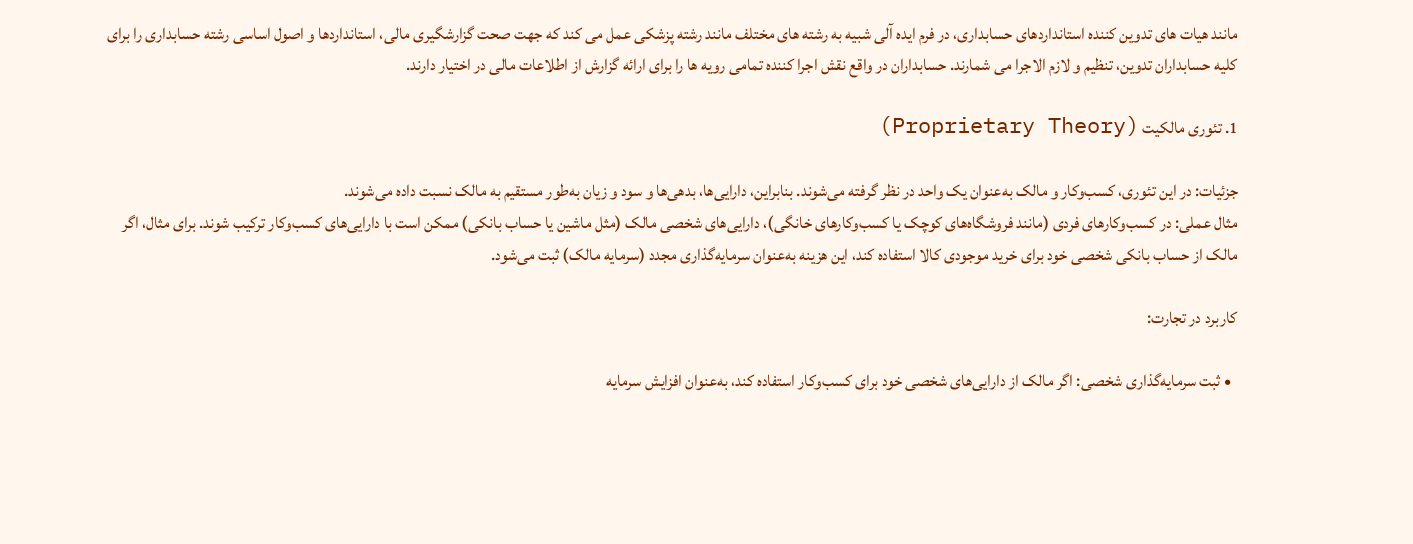مانند هیات های تدوین کننده استانداردهای حسابداری، در فرم ایده آلی شبیه به رشته های مختلف مانند رشته پزشکی عمل می کند که جهت صحت گزارشگیری مالی، استانداردها و اصول اساسی رشته حسابداری را برای کلیه حسابداران تدوین، تنظیم و لازم الاجرا می شمارند. حسابداران در واقع نقش اجرا کننده تمامی رویه ها را برای ارائه گزارش از اطلاعات مالی در اختیار دارند.

1. تئوری مالکیت (Proprietary Theory)

جزئیات: در این تئوری، کسب‌وکار و مالک به‌عنوان یک واحد در نظر گرفته می‌شوند. بنابراین، دارایی‌ها، بدهی‌ها و سود و زیان به‌طور مستقیم به مالک نسبت داده می‌شوند.
مثال عملی: در کسب‌وکارهای فردی (مانند فروشگاه‌های کوچک یا کسب‌وکارهای خانگی)، دارایی‌های شخصی مالک (مثل ماشین یا حساب بانکی) ممکن است با دارایی‌های کسب‌وکار ترکیب شوند. برای مثال، اگر مالک از حساب بانکی شخصی خود برای خرید موجودی کالا استفاده کند، این هزینه به‌عنوان سرمایه‌گذاری مجدد (سرمایه مالک) ثبت می‌شود.

کاربرد در تجارت:

  • ثبت سرمایه‌گذاری شخصی: اگر مالک از دارایی‌های شخصی خود برای کسب‌وکار استفاده کند، به‌عنوان افزایش سرمایه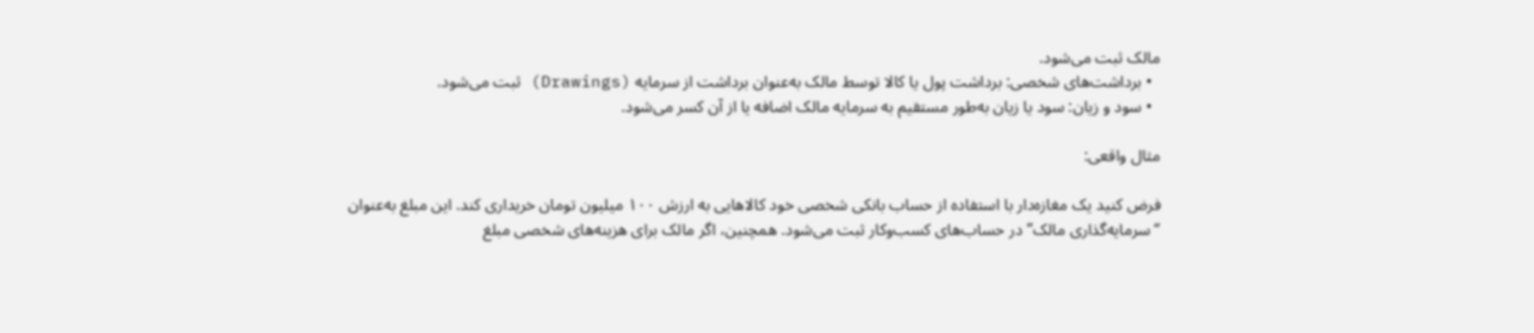مالک ثبت می‌شود.
  • برداشت‌های شخصی: برداشت پول یا کالا توسط مالک به‌عنوان برداشت از سرمایه (Drawings) ثبت می‌شود.
  • سود و زیان: سود یا زیان به‌طور مستقیم به سرمایه مالک اضافه یا از آن کسر می‌شود.

مثال واقعی:

فرض کنید یک مغازه‌دار با استفاده از حساب بانکی شخصی خود کالاهایی به ارزش ۱۰۰ میلیون تومان خریداری کند. این مبلغ به‌عنوان “سرمایه‌گذاری مالک” در حساب‌های کسب‌وکار ثبت می‌شود. همچنین، اگر مالک برای هزینه‌های شخصی مبلغ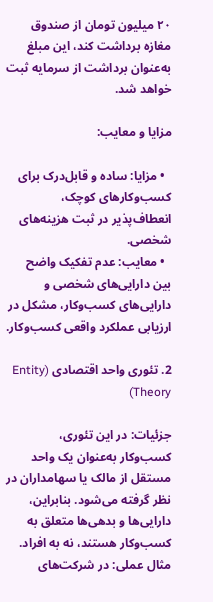۲۰ میلیون تومان از صندوق مغازه برداشت کند، این مبلغ به‌عنوان برداشت از سرمایه ثبت خواهد شد.

مزایا و معایب:

  • مزایا: ساده و قابل‌درک برای کسب‌وکارهای کوچک، انعطاف‌پذیر در ثبت هزینه‌های شخصی.
  • معایب: عدم تفکیک واضح بین دارایی‌های شخصی و دارایی‌های کسب‌وکار، مشکل در ارزیابی عملکرد واقعی کسب‌وکار.

2. تئوری واحد اقتصادی (Entity Theory)

جزئیات: در این تئوری، کسب‌وکار به‌عنوان یک واحد مستقل از مالک یا سهامداران در نظر گرفته می‌شود. بنابراین، دارایی‌ها و بدهی‌ها متعلق به کسب‌وکار هستند، نه به افراد.
مثال عملی: در شرکت‌های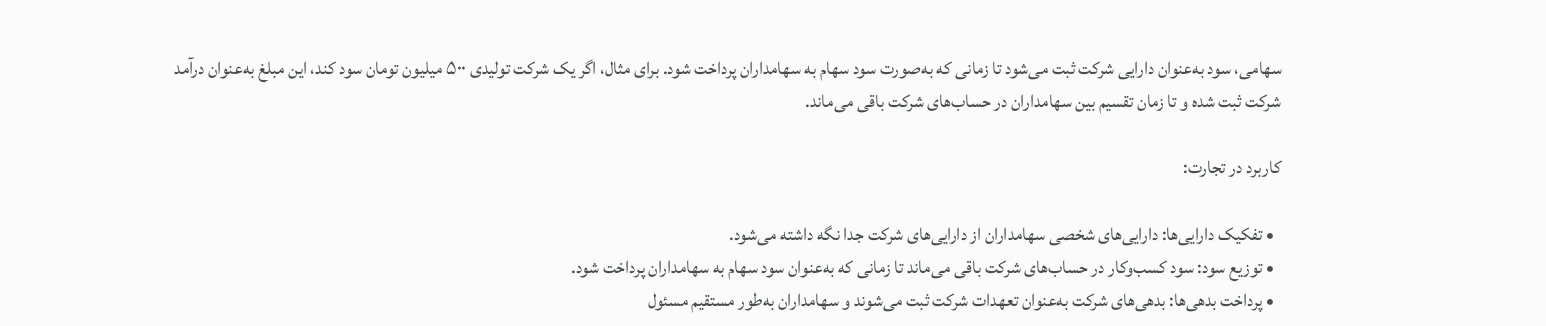سهامی، سود به‌عنوان دارایی شرکت ثبت می‌شود تا زمانی که به‌صورت سود سهام به سهامداران پرداخت شود. برای مثال، اگر یک شرکت تولیدی ۵۰۰ میلیون تومان سود کند، این مبلغ به‌عنوان درآمد شرکت ثبت شده و تا زمان تقسیم بین سهامداران در حساب‌های شرکت باقی می‌ماند.

کاربرد در تجارت:

  • تفکیک دارایی‌ها: دارایی‌های شخصی سهامداران از دارایی‌های شرکت جدا نگه داشته می‌شود.
  • توزیع سود: سود کسب‌وکار در حساب‌های شرکت باقی می‌ماند تا زمانی که به‌عنوان سود سهام به سهامداران پرداخت شود.
  • پرداخت بدهی‌ها: بدهی‌های شرکت به‌عنوان تعهدات شرکت ثبت می‌شوند و سهامداران به‌طور مستقیم مسئول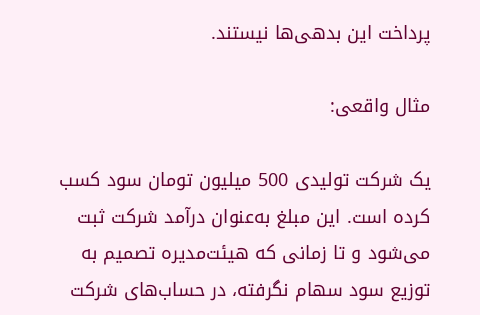پرداخت این بدهی‌ها نیستند.

مثال واقعی:

یک شرکت تولیدی 500 میلیون تومان سود کسب کرده است. این مبلغ به‌عنوان درآمد شرکت ثبت می‌شود و تا زمانی که هیئت‌مدیره تصمیم به توزیع سود سهام نگرفته، در حساب‌های شرکت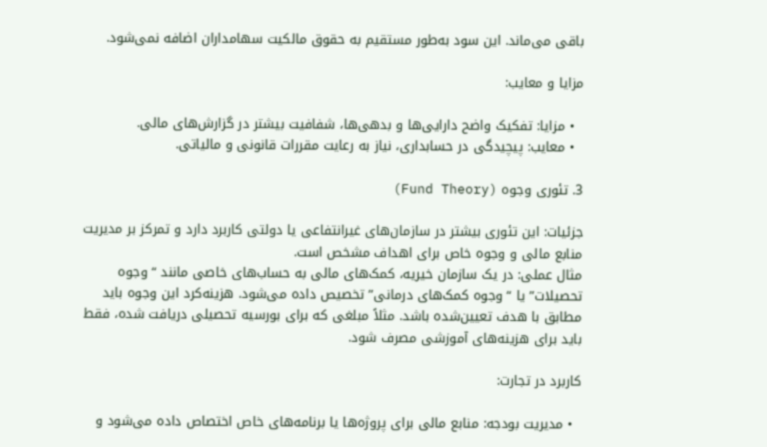باقی می‌ماند. این سود به‌طور مستقیم به حقوق مالکیت سهامداران اضافه نمی‌شود.

مزایا و معایب:

  • مزایا: تفکیک واضح دارایی‌ها و بدهی‌ها، شفافیت بیشتر در گزارش‌های مالی.
  • معایب: پیچیدگی در حسابداری، نیاز به رعایت مقررات قانونی و مالیاتی.

3. تئوری وجوه (Fund Theory)

جزئیات: این تئوری بیشتر در سازمان‌های غیرانتفاعی یا دولتی کاربرد دارد و تمرکز بر مدیریت منابع مالی و وجوه خاص برای اهداف مشخص است.
مثال عملی: در یک سازمان خیریه، کمک‌های مالی به حساب‌های خاصی مانند “وجوه تحصیلات” یا “وجوه کمک‌های درمانی” تخصیص داده می‌شود. هزینه‌کرد این وجوه باید مطابق با هدف تعیین‌شده باشد. مثلاً مبلغی که برای بورسیه تحصیلی دریافت شده، فقط باید برای هزینه‌های آموزشی مصرف شود.

کاربرد در تجارت:

  • مدیریت بودجه: منابع مالی برای پروژه‌ها یا برنامه‌های خاص اختصاص داده می‌شود و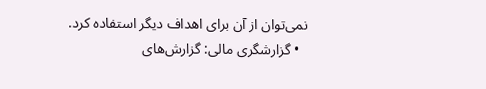نمی‌توان از آن برای اهداف دیگر استفاده کرد.
  • گزارشگری مالی: گزارش‌های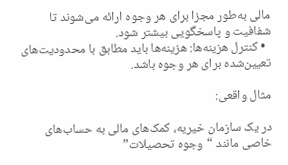مالی به‌طور مجزا برای هر وجوه ارائه می‌شوند تا شفافیت و پاسخگویی بیشتر شود.
  • کنترل هزینه‌ها: هزینه‌ها باید مطابق با محدودیت‌های تعیین‌شده برای هر وجوه باشد.

مثال واقعی:

در یک سازمان خیریه، کمک‌های مالی به حساب‌های خاصی مانند “وجوه تحصیلات”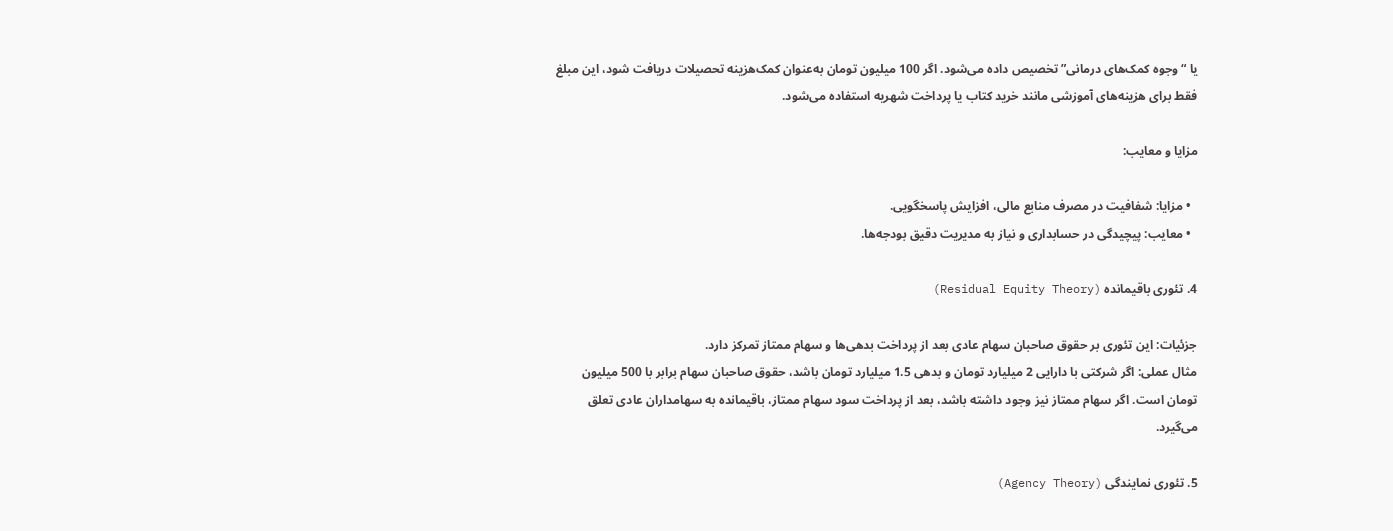یا “وجوه کمک‌های درمانی” تخصیص داده می‌شود. اگر 100 میلیون تومان به‌عنوان کمک‌هزینه تحصیلات دریافت شود، این مبلغ فقط برای هزینه‌های آموزشی مانند خرید کتاب یا پرداخت شهریه استفاده می‌شود.

مزایا و معایب:

  • مزایا: شفافیت در مصرف منابع مالی، افزایش پاسخگویی.
  • معایب: پیچیدگی در حسابداری و نیاز به مدیریت دقیق بودجه‌ها.

4. تئوری باقیمانده (Residual Equity Theory)

جزئیات: این تئوری بر حقوق صاحبان سهام عادی بعد از پرداخت بدهی‌ها و سهام ممتاز تمرکز دارد.
مثال عملی: اگر شرکتی با دارایی 2 میلیارد تومان و بدهی 1.5 میلیارد تومان باشد، حقوق صاحبان سهام برابر با 500 میلیون تومان است. اگر سهام ممتاز نیز وجود داشته باشد، بعد از پرداخت سود سهام ممتاز، باقیمانده به سهامداران عادی تعلق می‌گیرد.

5. تئوری نمایندگی (Agency Theory)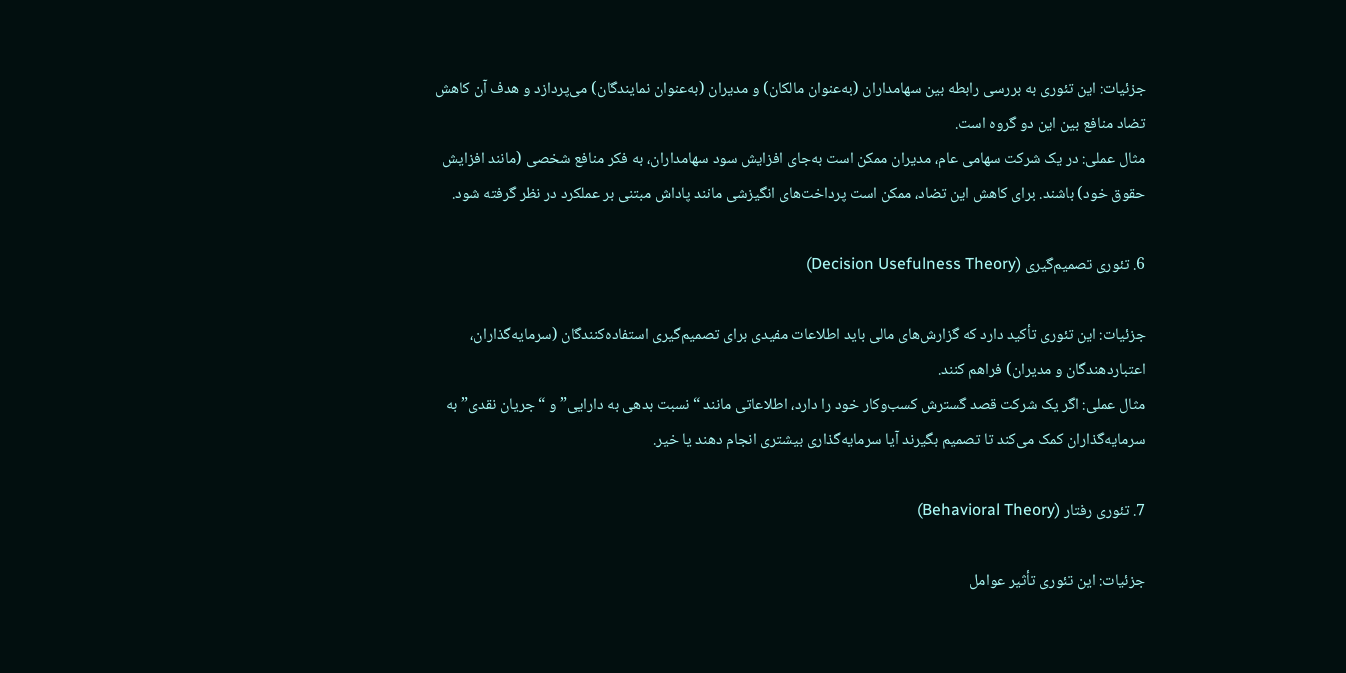جزئیات: این تئوری به بررسی رابطه بین سهامداران (به‌عنوان مالکان) و مدیران (به‌عنوان نمایندگان) می‌پردازد و هدف آن کاهش تضاد منافع بین این دو گروه است.
مثال عملی: در یک شرکت سهامی عام، مدیران ممکن است به‌جای افزایش سود سهامداران، به فکر منافع شخصی (مانند افزایش حقوق خود) باشند. برای کاهش این تضاد، ممکن است پرداخت‌های انگیزشی مانند پاداش مبتنی بر عملکرد در نظر گرفته شود.

6. تئوری تصمیم‌گیری (Decision Usefulness Theory)

جزئیات: این تئوری تأکید دارد که گزارش‌های مالی باید اطلاعات مفیدی برای تصمیم‌گیری استفاده‌کنندگان (سرمایه‌گذاران، اعتباردهندگان و مدیران) فراهم کنند.
مثال عملی: اگر یک شرکت قصد گسترش کسب‌وکار خود را دارد، اطلاعاتی مانند “نسبت بدهی به دارایی” و “جریان نقدی” به سرمایه‌گذاران کمک می‌کند تا تصمیم بگیرند آیا سرمایه‌گذاری بیشتری انجام دهند یا خیر.

7. تئوری رفتار (Behavioral Theory)

جزئیات: این تئوری تأثیر عوامل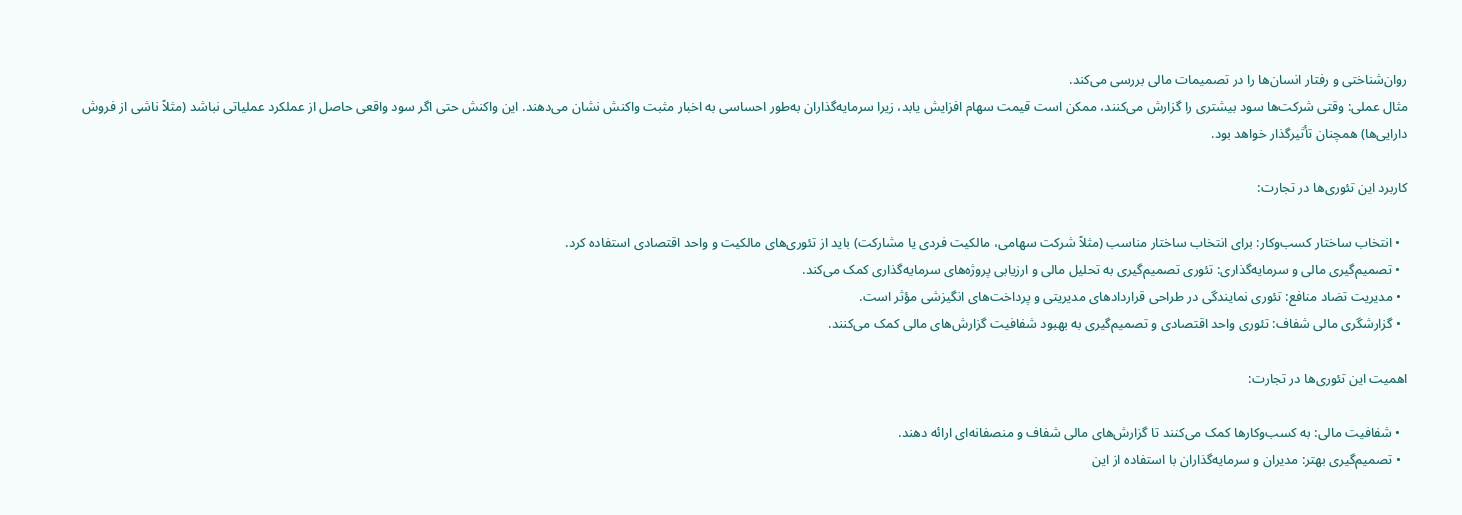روان‌شناختی و رفتار انسان‌ها را در تصمیمات مالی بررسی می‌کند.
مثال عملی: وقتی شرکت‌ها سود بیشتری را گزارش می‌کنند، ممکن است قیمت سهام افزایش یابد، زیرا سرمایه‌گذاران به‌طور احساسی به اخبار مثبت واکنش نشان می‌دهند. این واکنش حتی اگر سود واقعی حاصل از عملکرد عملیاتی نباشد (مثلاً ناشی از فروش دارایی‌ها) همچنان تأثیرگذار خواهد بود.

کاربرد این تئوری‌ها در تجارت:

  • انتخاب ساختار کسب‌وکار: برای انتخاب ساختار مناسب (مثلاً شرکت سهامی، مالکیت فردی یا مشارکت) باید از تئوری‌های مالکیت و واحد اقتصادی استفاده کرد.
  • تصمیم‌گیری مالی و سرمایه‌گذاری: تئوری تصمیم‌گیری به تحلیل مالی و ارزیابی پروژه‌های سرمایه‌گذاری کمک می‌کند.
  • مدیریت تضاد منافع: تئوری نمایندگی در طراحی قراردادهای مدیریتی و پرداخت‌های انگیزشی مؤثر است.
  • گزارشگری مالی شفاف: تئوری واحد اقتصادی و تصمیم‌گیری به بهبود شفافیت گزارش‌های مالی کمک می‌کنند.

اهمیت این تئوری‌ها در تجارت:

  • شفافیت مالی: به کسب‌وکارها کمک می‌کنند تا گزارش‌های مالی شفاف و منصفانه‌ای ارائه دهند.
  • تصمیم‌گیری بهتر: مدیران و سرمایه‌گذاران با استفاده از این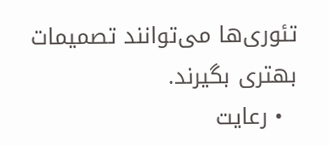تئوری‌ها می‌توانند تصمیمات بهتری بگیرند.
  • رعایت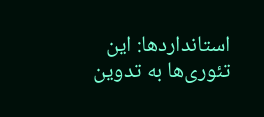استانداردها: این تئوری‌ها به تدوین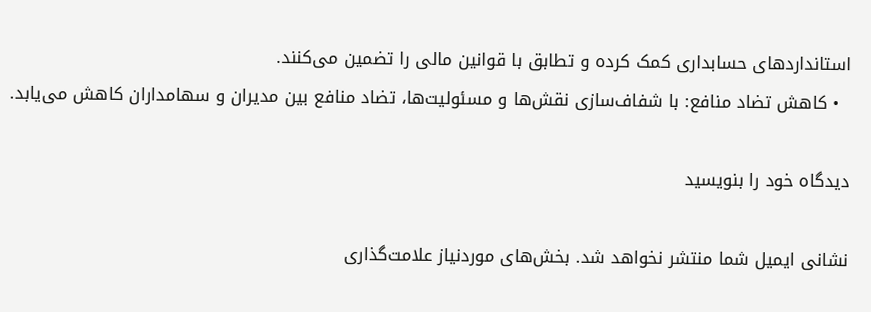استانداردهای حسابداری کمک کرده و تطابق با قوانین مالی را تضمین می‌کنند.
  • کاهش تضاد منافع: با شفاف‌سازی نقش‌ها و مسئولیت‌ها، تضاد منافع بین مدیران و سهامداران کاهش می‌یابد.

دیدگاه‌ خود را بنویسید

نشانی ایمیل شما منتشر نخواهد شد. بخش‌های موردنیاز علامت‌گذاری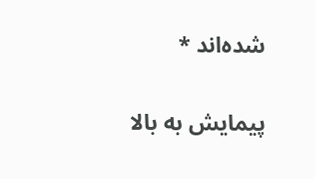شده‌اند *

پیمایش به بالا